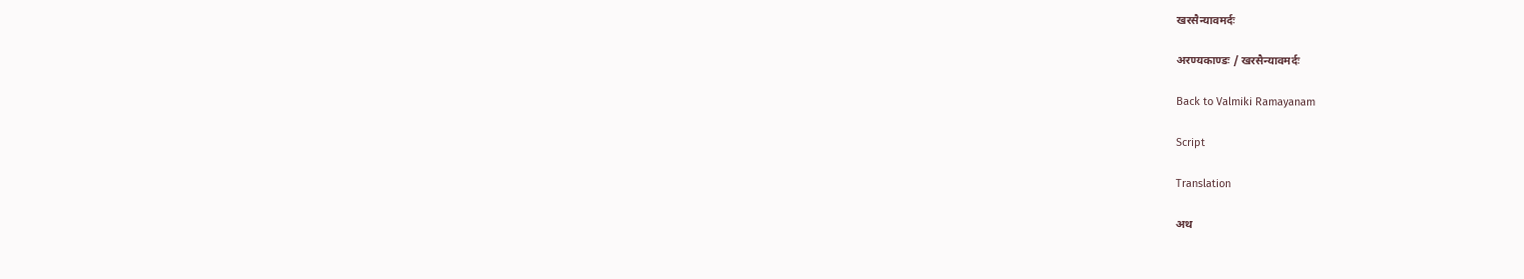खरसैन्यावमर्दः

अरण्यकाण्डः / खरसैन्यावमर्दः

Back to Valmiki Ramayanam

Script

Translation

अथ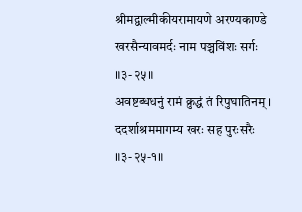श्रीमद्वाल्मीकीयरामायणे अरण्यकाण्डे खरसैन्यावमर्दः नाम पञ्चविंशः सर्गः ॥३-२५॥
अवष्टब्धधनुं रामं क्रुद्धं तं रिपुघातिनम् । ददर्शाश्रममागम्य खरः सह पुरःसरैः ॥३-२५-१॥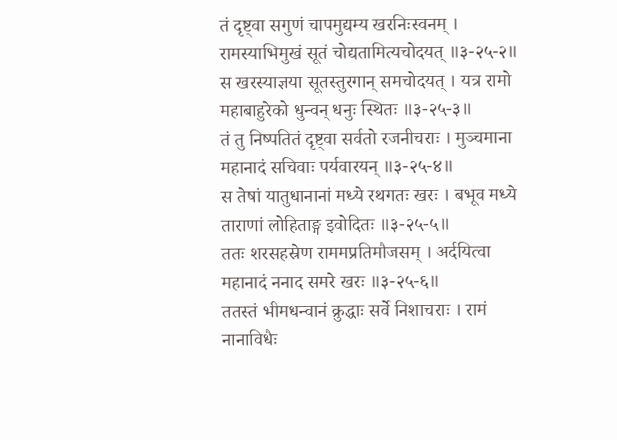तं दृष्ट्वा सगुणं चापमुद्यम्य खरनिःस्वनम् । रामस्याभिमुखं सूतं चोद्यतामित्यचोदयत् ॥३-२५-२॥
स खरस्याज्ञया सूतस्तुरगान् समचोदयत् । यत्र रामो महाबाहुरेको धुन्वन् धनुः स्थितः ॥३-२५-३॥
तं तु निष्पतितं दृष्ट्वा सर्वतो रजनीचराः । मुञ्चमाना महानादं सचिवाः पर्यवारयन् ॥३-२५-४॥
स तेषां यातुधानानां मध्ये रथगतः खरः । बभूव मध्ये ताराणां लोहिताङ्ग इवोदितः ॥३-२५-५॥
ततः शरसहस्रेण राममप्रतिमौजसम् । अर्दयित्वा महानादं ननाद समरे खरः ॥३-२५-६॥
ततस्तं भीमधन्वानं क्रुद्धाः सर्वे निशाचराः । रामं नानाविधैः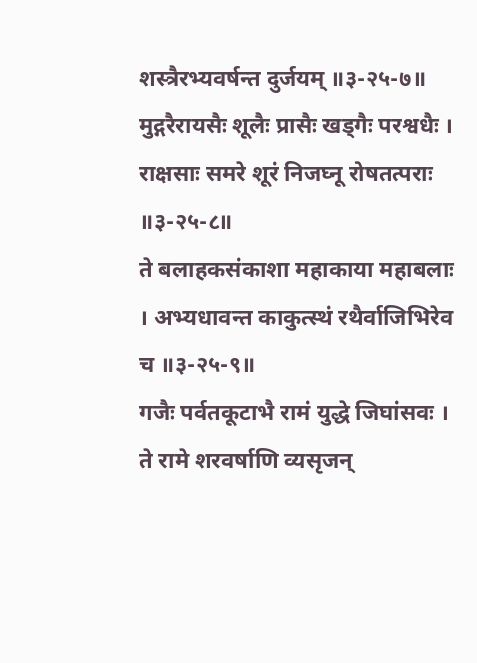शस्त्रैरभ्यवर्षन्त दुर्जयम् ॥३-२५-७॥
मुद्गरैरायसैः शूलैः प्रासैः खड्गैः परश्वधैः । राक्षसाः समरे शूरं निजघ्नू रोषतत्पराः ॥३-२५-८॥
ते बलाहकसंकाशा महाकाया महाबलाः । अभ्यधावन्त काकुत्स्थं रथैर्वाजिभिरेव च ॥३-२५-९॥
गजैः पर्वतकूटाभै रामं युद्धे जिघांसवः । ते रामे शरवर्षाणि व्यसृजन्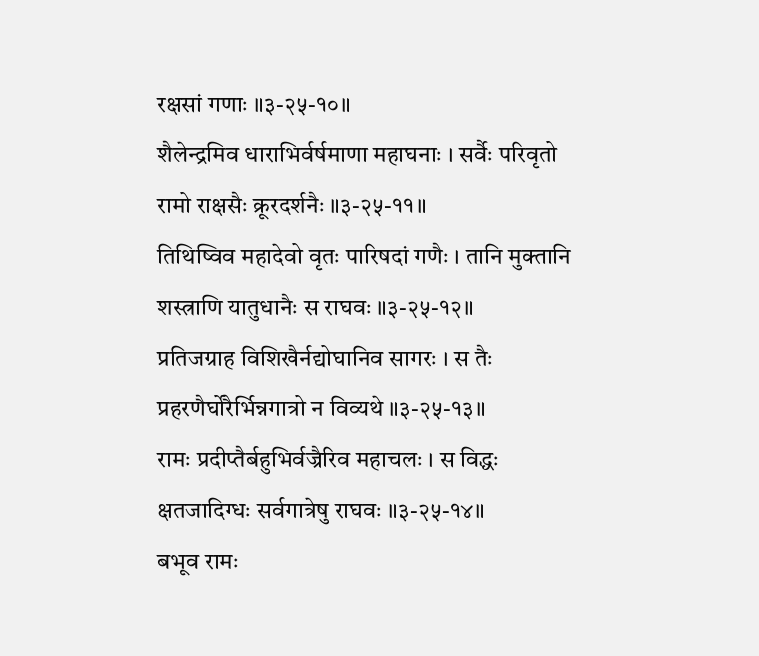रक्षसां गणाः ॥३-२५-१०॥
शैलेन्द्रमिव धाराभिर्वर्षमाणा महाघनाः । सर्वैः परिवृतो रामो राक्षसैः क्रूरदर्शनैः ॥३-२५-११॥
तिथिष्विव महादेवो वृतः पारिषदां गणैः । तानि मुक्तानि शस्त्राणि यातुधानैः स राघवः ॥३-२५-१२॥
प्रतिजग्राह विशिखैर्नद्योघानिव सागरः । स तैः प्रहरणैर्घोरैर्भिन्नगात्रो न विव्यथे ॥३-२५-१३॥
रामः प्रदीप्तैर्बहुभिर्वज्रैरिव महाचलः । स विद्धः क्षतजादिग्धः सर्वगात्रेषु राघवः ॥३-२५-१४॥
बभूव रामः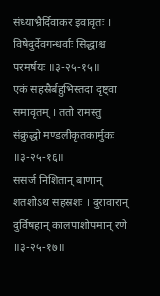संध्याभ्रैर्दिवाकर इवावृतः । विषेदुर्देवगन्धर्वाः सिद्धाश्च परमर्षयः ॥३-२५-१५॥
एकं सहस्रैर्बहुभिस्तदा दृष्ट्वा समावृतम् । ततो रामस्तु संक्रुद्धो मण्डलीकृतकार्मुकः ॥३-२५-१६॥
ससर्ज निशितान् बाणान् शतशोऽथ सहस्रशः । दुरावारान् दुर्विषहान् कालपाशोपमान् रणे ॥३-२५-१७॥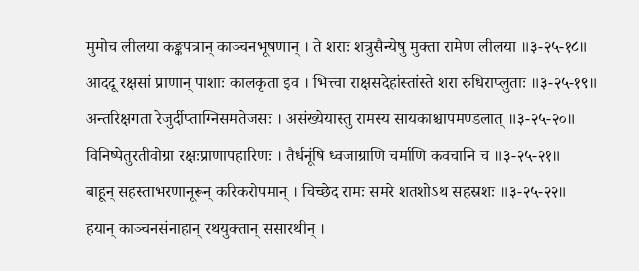मुमोच लीलया कङ्कपत्रान् काञ्चनभूषणान् । ते शराः शत्रुसैन्येषु मुक्ता रामेण लीलया ॥३-२५-१८॥
आददू रक्षसां प्राणान् पाशाः कालकृता इव । भित्त्वा राक्षसदेहांस्तांस्ते शरा रुधिराप्लुताः ॥३-२५-१९॥
अन्तरिक्षगता रेजुर्दीप्ताग्निसमतेजसः । असंख्येयास्तु रामस्य सायकाश्चापमण्डलात् ॥३-२५-२०॥
विनिष्पेतुरतीवोग्रा रक्षःप्राणापहारिणः । तैर्धनूंषि ध्वजाग्राणि चर्माणि कवचानि च ॥३-२५-२१॥
बाहून् सहस्ताभरणानूरून् करिकरोपमान् । चिच्छेद रामः समरे शतशोऽथ सहस्रशः ॥३-२५-२२॥
हयान् काञ्चनसंनाहान् रथयुक्तान् ससारथीन् ।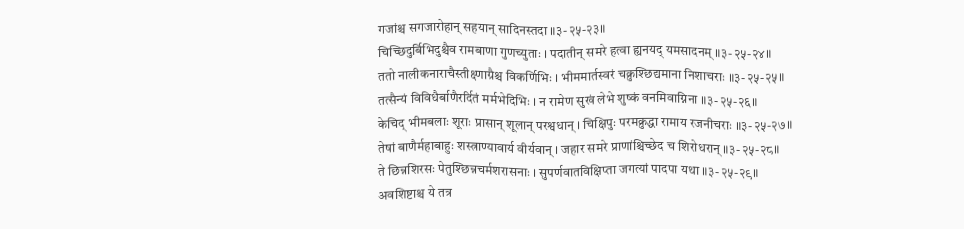गजांश्च सगजारोहान् सहयान् सादिनस्तदा ॥३-२५-२३॥
चिच्छिदुर्बिभिदुश्चैव रामबाणा गुणच्युताः । पदातीन् समरे हत्वा ह्यनयद् यमसादनम् ॥३-२५-२४॥
ततो नालीकनाराचैस्तीक्ष्णाग्रैश्च विकर्णिभिः । भीममार्तस्वरं चक्रुश्छिद्यमाना निशाचराः ॥३-२५-२५॥
तत्सैन्यं विविधैर्बाणैरर्दितं मर्मभेदिभिः । न रामेण सुखं लेभे शुष्कं वनमिवाग्निना ॥३-२५-२६॥
केचिद् भीमबलाः शूराः प्रासान् शूलान् परश्वधान् । चिक्षिपुः परमक्रुद्धा रामाय रजनीचराः ॥३-२५-२७॥
तेषां बाणैर्महाबाहुः शस्त्राण्यावार्य वीर्यवान् । जहार समरे प्राणांश्चिच्छेद च शिरोधरान् ॥३-२५-२८॥
ते छिन्नशिरसः पेतुश्छिन्नचर्मशरासनाः । सुपर्णवातविक्षिप्ता जगत्यां पादपा यथा ॥३-२५-२९॥
अवशिष्टाश्च ये तत्र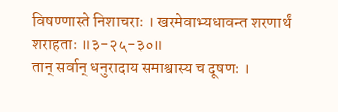विषण्णास्ते निशाचराः । खरमेवाभ्यधावन्त शरणार्थं शराहताः ॥३-२५-३०॥
तान् सर्वान् धनुरादाय समाश्वास्य च दूषणः ।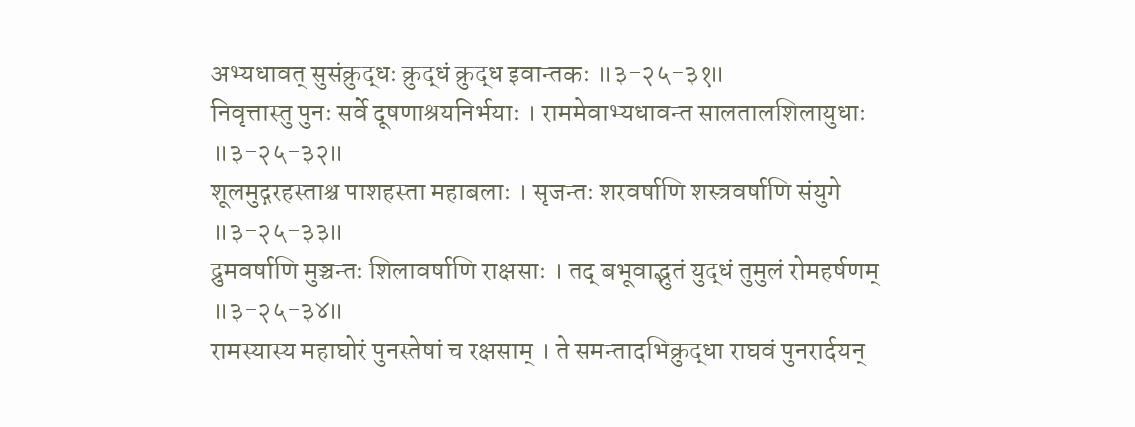अभ्यधावत् सुसंक्रुद्धः क्रुद्धं क्रुद्ध इवान्तकः ॥३-२५-३१॥
निवृत्तास्तु पुनः सर्वे दूषणाश्रयनिर्भयाः । राममेवाभ्यधावन्त सालतालशिलायुधाः ॥३-२५-३२॥
शूलमुद्गरहस्ताश्च पाशहस्ता महाबलाः । सृजन्तः शरवर्षाणि शस्त्रवर्षाणि संयुगे ॥३-२५-३३॥
द्रुमवर्षाणि मुञ्चन्तः शिलावर्षाणि राक्षसाः । तद् बभूवाद्भुतं युद्धं तुमुलं रोमहर्षणम् ॥३-२५-३४॥
रामस्यास्य महाघोरं पुनस्तेषां च रक्षसाम् । ते समन्तादभिक्रुद्धा राघवं पुनरार्दयन्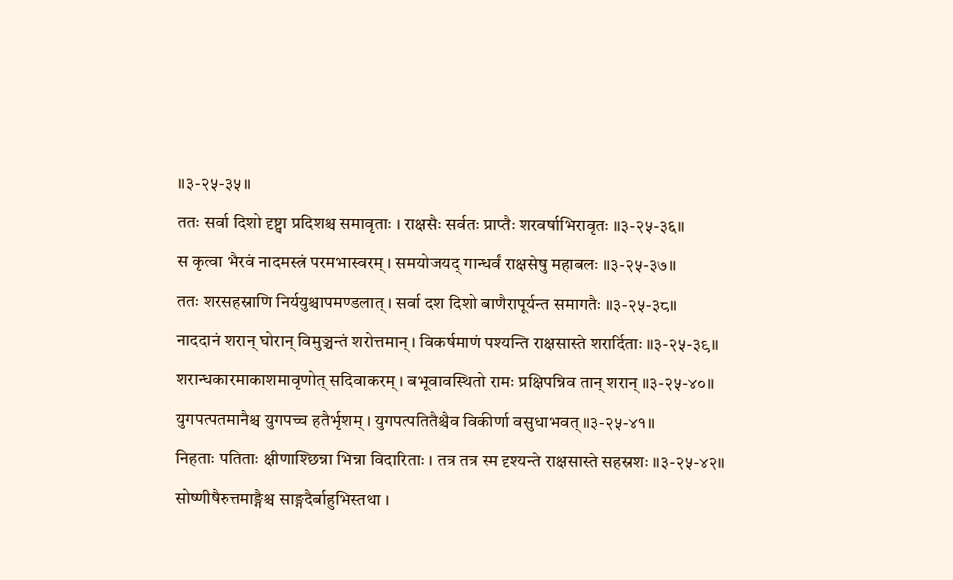॥३-२५-३५॥
ततः सर्वा दिशो दृष्ट्वा प्रदिशश्च समावृताः । राक्षसैः सर्वतः प्राप्तैः शरवर्षाभिरावृतः ॥३-२५-३६॥
स कृत्वा भैरवं नादमस्त्रं परमभास्वरम् । समयोजयद् गान्धर्वं राक्षसेषु महाबलः ॥३-२५-३७॥
ततः शरसहस्राणि निर्ययुश्चापमण्डलात् । सर्वा दश दिशो बाणैरापूर्यन्त समागतैः ॥३-२५-३८॥
नाददानं शरान् घोरान् विमुञ्चन्तं शरोत्तमान् । विकर्षमाणं पश्यन्ति राक्षसास्ते शरार्दिताः ॥३-२५-३९॥
शरान्धकारमाकाशमावृणोत् सदिवाकरम् । बभूवावस्थितो रामः प्रक्षिपन्निव तान् शरान् ॥३-२५-४०॥
युगपत्पतमानैश्च युगपच्च हतैर्भृशम् । युगपत्पतितैश्चैव विकीर्णा वसुधाभवत् ॥३-२५-४१॥
निहताः पतिताः क्षीणाश्छिन्ना भिन्ना विदारिताः । तत्र तत्र स्म दृश्यन्ते राक्षसास्ते सहस्रशः ॥३-२५-४२॥
सोष्णीषैरुत्तमाङ्गैश्च साङ्गदैर्बाहुभिस्तथा ।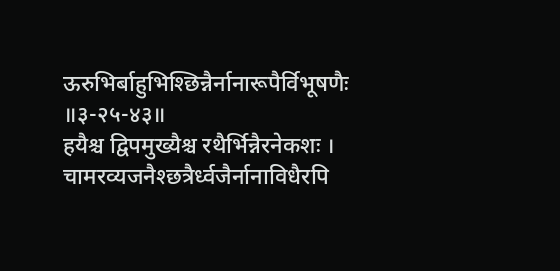ऊरुभिर्बाहुभिश्छिन्नैर्नानारूपैर्विभूषणैः ॥३-२५-४३॥
हयैश्च द्विपमुख्यैश्च रथैर्भिन्नैरनेकशः । चामरव्यजनैश्छत्रैर्ध्वजैर्नानाविधैरपि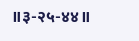॥३-२५-४४॥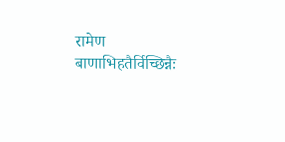रामेण बाणाभिहतैर्विच्छिन्नैः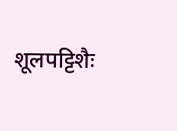शूलपट्टिशैः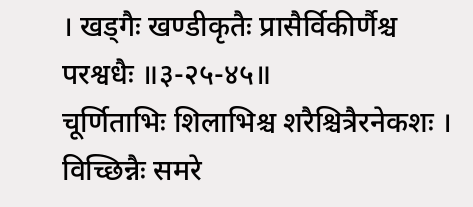। खड्गैः खण्डीकृतैः प्रासैर्विकीर्णैश्च परश्वधैः ॥३-२५-४५॥
चूर्णिताभिः शिलाभिश्च शरैश्चित्रैरनेकशः । विच्छिन्नैः समरे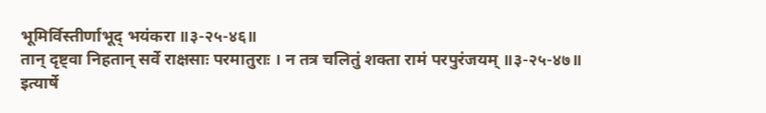भूमिर्विस्तीर्णाभूद् भयंकरा ॥३-२५-४६॥
तान् दृष्ट्वा निहतान् सर्वे राक्षसाः परमातुराः । न तत्र चलितुं शक्ता रामं परपुरंजयम् ॥३-२५-४७॥
इत्यार्षे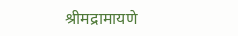श्रीमद्रामायणे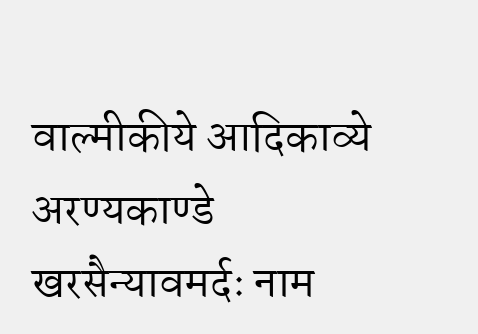वाल्मीकीये आदिकाव्ये अरण्यकाण्डे खरसैन्यावमर्दः नाम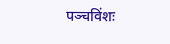पञ्चविंशः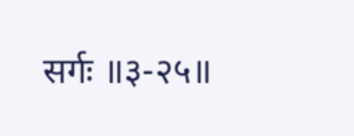सर्गः ॥३-२५॥